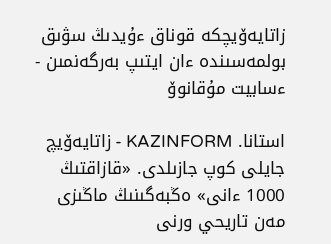زاتايەۆيچكە قوناق ءۇيدىڭ سۋىق بولمەسىندە ءان ايتىپ بەرگەنمىن - ءسابيت مۇقانوۆ

استانا. KAZINFORM - زاتايەۆيچ جايلى كوپ جازىلدى. «قازاقتىڭ 1000 ءانى» ەڭبەگىنىڭ ماڭىزى مەن تاريحي ورنى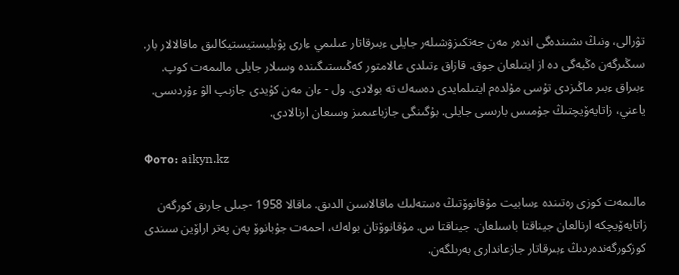تۋرالى، ونىڭ ىشىندەگى اندەر مەن جەتكىزۋشىلەر جايلى ءبىرقاتار عىلىمي ءارى پۋبليستيستيكالىق ماقالالار بار. سىڭىرگەن ەڭبەگى دە از ايتىلعان جوق. قازاق ءتىلدى عالامتور كەڭىستىگىندە وسىلار جايلى مالىمەت كوپ. ءبىراق ءبىر ماڭىزدى تۇسى مۇلدەم ايتىلمايدى دەسەك تە بولادى. ول - ءان مەن كۇيدى جازىپ الۋ ءۇردىسى. ياعني، زاتايەۆيچتىڭ جۇمىس بارىسى جايلى. بۇگىنگى جازباعىمىز وسىعان ارنالادى.

Фото: aikyn.kz

مالىمەت كوزى رەتىندە ءسابيت مۇقانوۆتىڭ ەستەلىك ماقالاسىن الدىق. ماقالا 1958 -جىلى جارىق كورگەن زاتايەۆيچكە ارنالعان جيناقتا باسىلعان. جيناقتا س. مۇقانوۆتان بولەك، احمەت جۇبانوۆ پەن پەتر اراۆين سىندى كوزكورگەندەردىڭ ءبىرقاتار جازعاندارى بەرىلگەن.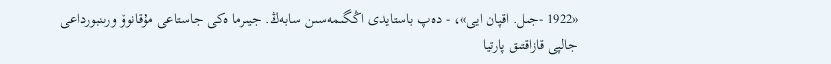«1922 -جىل. اقپان ايى»، - دەپ باستايدى اڭگىمەسىن سابەڭ. جيىرما ەكى جاستاعى مۇقانوۆ ورىنبورداعى جالپى قازاقتىق پارتيا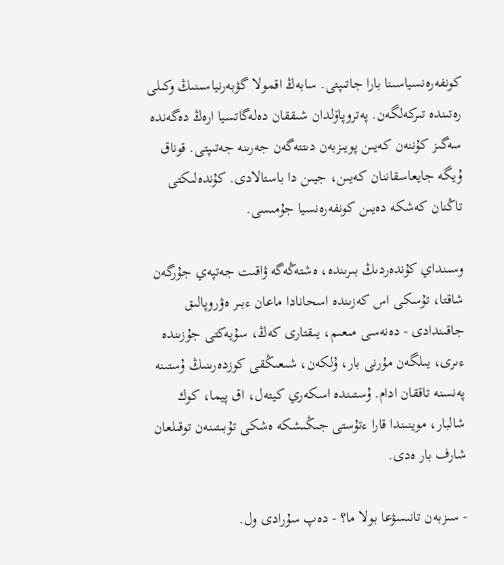كونفەرەنسياسىنا بارا جاتىپتى. سابەڭ اقمولا گۋبەرنياسىنىڭ وكىلى رەتىندە تىركەلگەن. پەتروپاۆلدان شىققان دەلەگاتسيا ارەڭ دەگەندە سەگىز كۇننەن كەيىن پويىزبەن دىتتەگەن جەرىنە جەتىپتى. قوناق ۇيگە جايعاسقاننان كەيىن، جيىن دا باستالادى. كۇندەلىكتى تاڭنان كەشكە دەيىن كونفەرەنسيا جۇمىسى.

وسىنداي كۇندەردىڭ بىرىندە، ەشتەڭەگە ۋاقىت جەتپەي جۇرگەن شاقتا، تۇسكى اس كەزىندە اسحانادا ماعان ءبىر ەۋروپالىق جاقىندادى - دەنەسى مىعىم، يىقتارى كەڭ، سۇيەكتى جۇزىندە ءىرى، يىلگەن مۇرنى بار، ۇلكەن، شىعىڭقى كوزدەرىنىڭ ۇستىنە پەنسنە تاققان ادام. ۇستىندە اسكەري كيتەل، اق پيما، كوك شالبار، موينىندا قارا ءتۇستى جىڭىشكە ەشكى تۇبىتىنەن توقىلعان شارف بار ەدى.

- سىزبەن تانىسۋعا بولا ما؟ - دەپ سۇرادى ول.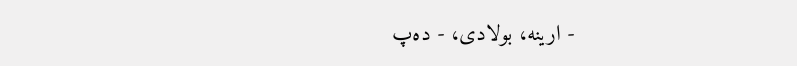- ارينە، بولادى، - دەپ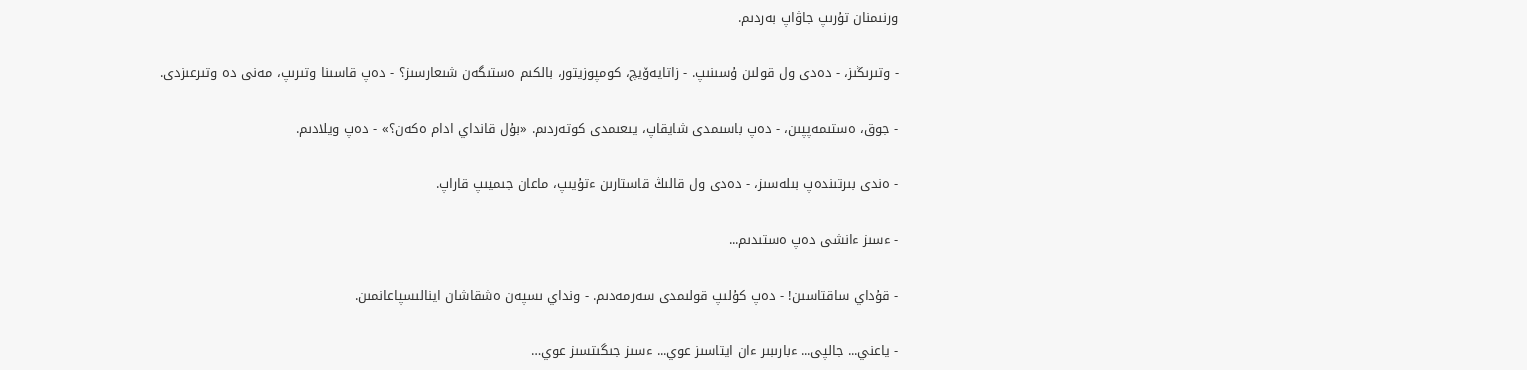ورنىمنان تۇرىپ جاۋاپ بەردىم.

- وتىرىڭىز، - دەدى ول قولىن ۇسىنىپ. - زاتايەۆيچ، كومپوزيتور، بالكىم ەستىگەن شىعارسىز؟ - دەپ قاسىنا وتىرىپ، مەنى دە وتىرعىزدى.

- جوق، ەستىمەپپىن، - دەپ باسىمدى شايقاپ، يىعىمدى كوتەردىم. «بۇل قانداي ادام ەكەن؟» - دەپ ويلادىم.

- ەندى بىرتىندەپ بىلەسىز، - دەدى ول قالىڭ قاستارىن ءتۇيىپ، ماعان جىميىپ قاراپ.

- ءسىز ءانشى دەپ ەستىدىم...

- قۇداي ساقتاسىن! - دەپ كۇلىپ قولىمدى سەرمەدىم. - ونداي ىسپەن ەشقاشان اينالىسپاعانمىن.

- ياعني... جالپى... ءبارىبىر ءان ايتاسىز عوي... ءسىز جىگىتسىز عوي…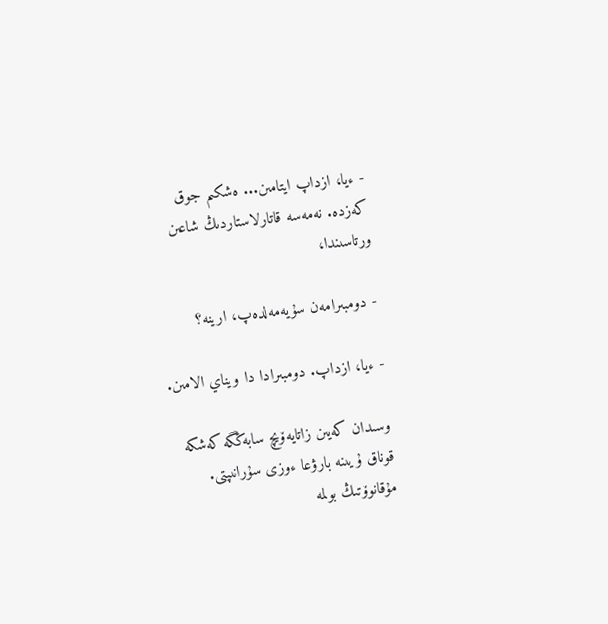- ءيا، ازداپ ايتامىن... ەشكىم جوق كەزدە. نەمەسە قاتارلاستاردىڭ شاعىن ورتاسىندا،

- دومبىرامەن سۇيەمەلدەپ، ارينە؟

- ءيا، ازداپ. دومبىرادا دا ويناي الامىن.

وسىدان كەيىن زاتايەۆيچ سابەڭگە كەشكە قوناق ۇيىنە بارۋعا ءوزى سۇرانىپتى. مۇقانوۆتىڭ بولمە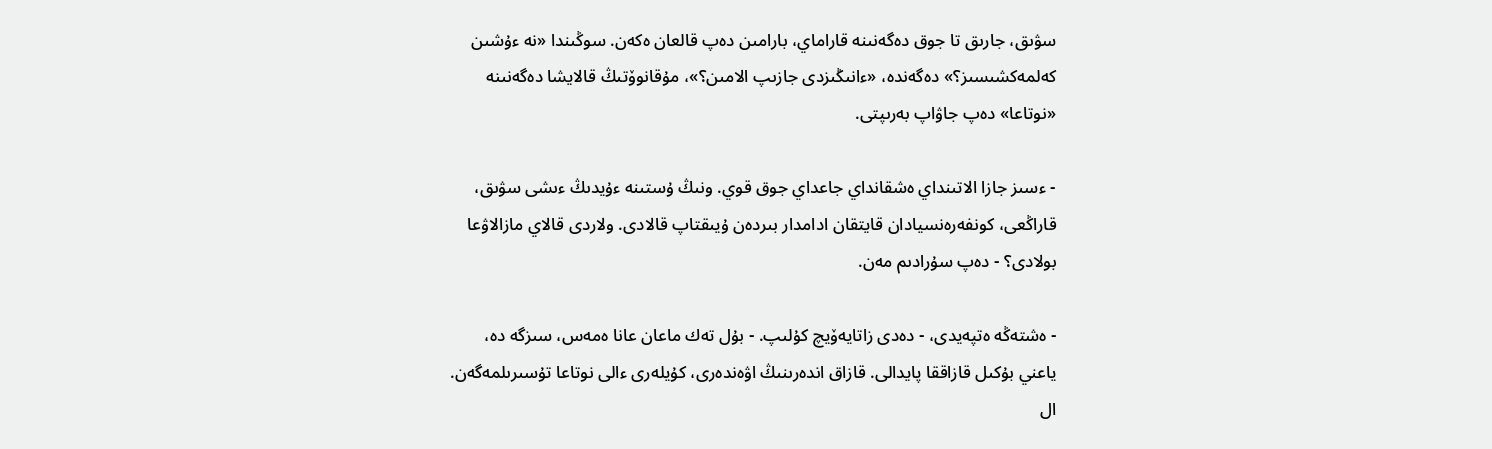سۋىق، جارىق تا جوق دەگەنىنە قاراماي، بارامىن دەپ قالعان ەكەن. سوڭىندا «نە ءۇشىن كەلمەكشىسىز؟» دەگەندە، «ءانىڭىزدى جازىپ الامىن؟»، مۇقانوۆتىڭ قالايشا دەگەنىنە «نوتاعا» دەپ جاۋاپ بەرىپتى.

- ءسىز جازا الاتىنداي ەشقانداي جاعداي جوق قوي. ونىڭ ۇستىنە ءۇيدىڭ ءىشى سۋىق، قاراڭعى، كونفەرەنسيادان قايتقان ادامدار بىردەن ۇيىقتاپ قالادى. ولاردى قالاي مازالاۋعا بولادى؟ - دەپ سۇرادىم مەن.

- ەشتەڭە ەتپەيدى، - دەدى زاتايەۆيچ كۇلىپ. - بۇل تەك ماعان عانا ەمەس، سىزگە دە، ياعني بۇكىل قازاققا پايدالى. قازاق اندەرىنىڭ اۋەندەرى، كۇيلەرى ءالى نوتاعا تۇسىرىلمەگەن. ال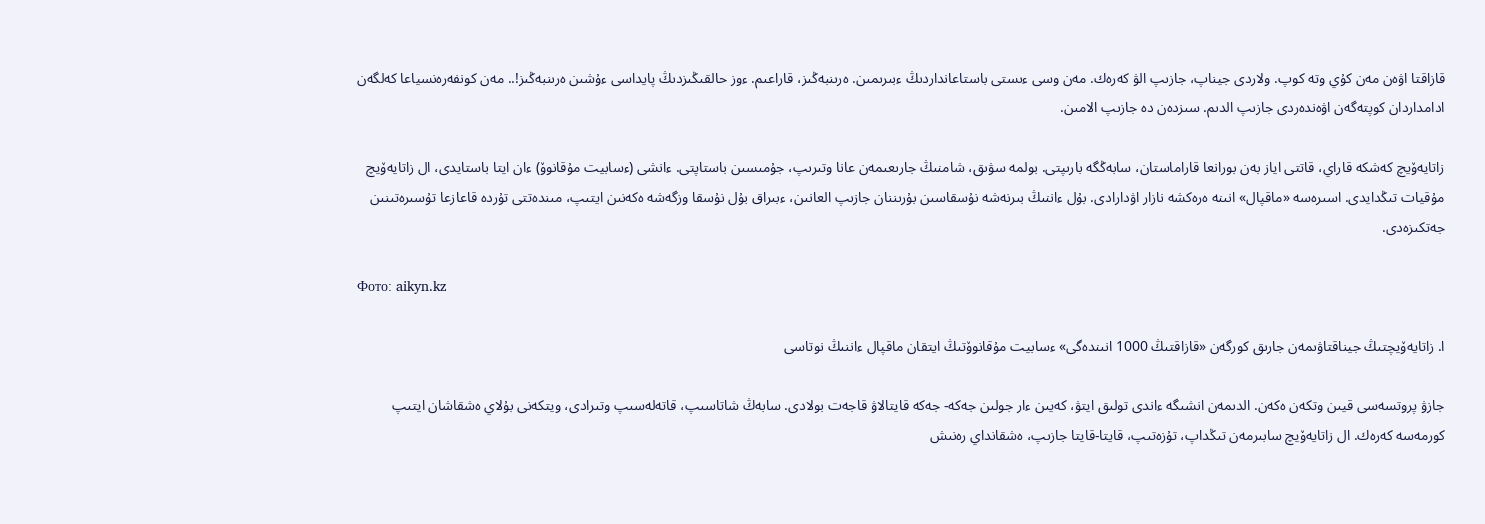قازاقتا اۋەن مەن كۇي وتە كوپ. ولاردى جيناپ، جازىپ الۋ كەرەك. مەن وسى ءىستى باستاعانداردىڭ ءبىرىمىن. ەرىنبەڭىز، قاراعىم. ءوز حالقىڭىزدىڭ پايداسى ءۇشىن ەرىنبەڭىز!.. مەن كونفەرەنسياعا كەلگەن ادامداردان كوپتەگەن اۋەندەردى جازىپ الدىم. سىزدەن دە جازىپ الامىن.

زاتايەۆيچ كەشكە قاراي، قاتتى اياز بەن بورانعا قاراماستان، سابەڭگە بارىپتى. بولمە سۋىق، شامنىڭ جارىعىمەن عانا وتىرىپ، جۇمىسىن باستاپتى. ءانشى (ءسابيت مۇقانوۆ) ءان ايتا باستايدى، ال زاتايەۆيچ مۇقيات تىڭدايدى. اسىرەسە «ماقپال» انىنە ەرەكشە نازار اۋدارادى. بۇل ءاننىڭ بىرنەشە نۇسقاسىن بۇرىننان جازىپ العانىن، ءبىراق بۇل نۇسقا وزگەشە ەكەنىن ايتىپ، مىندەتتى تۇردە قاعازعا تۇسىرەتىنىن جەتكىزەدى.

Фото: aikyn.kz

ا. زاتايەۆيچتىڭ جيناقتاۋىمەن جارىق كورگەن «قازاقتىڭ 1000 انىندەگى» ءسابيت مۇقانوۆتىڭ ايتقان ماقپال ءاننىڭ نوتاسى

جازۋ پروتسەسى قيىن وتكەن ەكەن. الدىمەن انشىگە ءاندى تولىق ايتۋ، كەيىن ءار جولىن جەكە- جەكە قايتالاۋ قاجەت بولادى. سابەڭ شاتاسىپ، قاتەلەسىپ وتىرادى، ويتكەنى بۇلاي ەشقاشان ايتىپ كورمەسە كەرەك. ال زاتايەۆيچ سابىرمەن تىڭداپ، تۇزەتىپ، قايتا-قايتا جازىپ، ەشقانداي رەنىش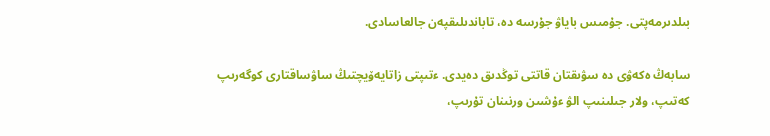بىلدىرمەپتى. جۇمىس باياۋ جۇرسە دە، تاباندىلىقپەن جالعاسادى.

سابەڭ ەكەۋى دە سۋىقتان قاتتى توڭدىق دەيدى. ءتىپتى زاتايەۆيچتىڭ ساۋساقتارى كوگەرىپ كەتىپ، ولار جىلىنىپ الۋ ءۇشىن ورنىنان تۇرىپ،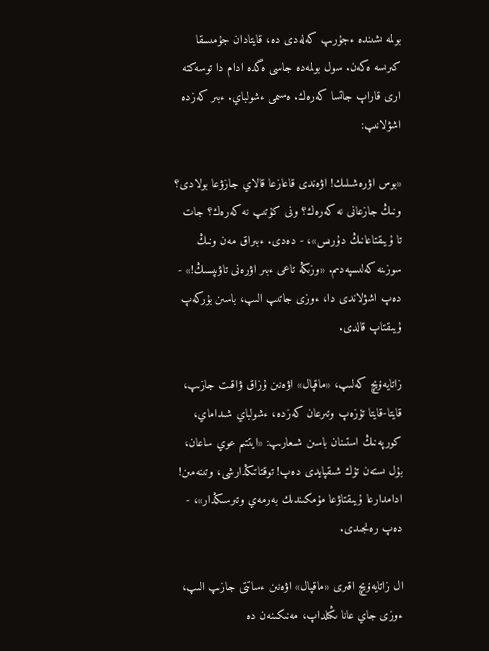بولمە ىشىندە ءجۇرىپ كەلەدى دە، قايتادان جۇمىسقا كىرىسە ەكەن. سول بولمەدە جاسى ەگدە ادام دا توسەكتە ارى قاراپ جاتسا كەرەك. ەسىمى ءشولباي. ءبىر كەزدە اشۋلانىپ:

«بوس اۋرەشىلىك! اۋەندى قاعازعا قالاي جازۋعا بولادى؟ ونىڭ جازعانى نە كەرەك؟ ونى كۇتىپ نە كەرەك؟ جات تا ۇيىقتاعانىڭ دۇرىس»، - دەدى. ءبىراق مەن ونىڭ سوزىنە كەلىسپەدىم. «وزىڭە تاعى ءبىر اۋرەنى تاۋىپسىڭ!» - دەپ اشۋلاندى دا، ءوزى جاتىپ الىپ، باسىن بۇركەپ ۇيىقتاپ قالدى.

زاتايەۆيچ كەلىپ، «ماقپال» اۋەنىن ۇزاق ۋاقىت جازىپ، قايتا-قايتا تۇزەپ وتىرعان كەزدە، ءشولباي شىداماي، كورپەنىڭ استىنان باسىن شىعارىپ: «ايتتىم عوي ساعان، بۇل ىستەن تۇك شىقپايدى دەپ! توقتاتىڭدارشى، وتىنەمىن! ادامدارعا ۇيىقتاۋعا مۇمكىندىك بەرمەي وتىرسىڭدار»، - دەپ رەنجىدى.

ال زاتايەۆيچ اقىرى «ماقپال» اۋەنىن ءساتتى جازىپ الىپ، ءوزى جاي عانا ىڭىلداپ، مەنىكىنەن دە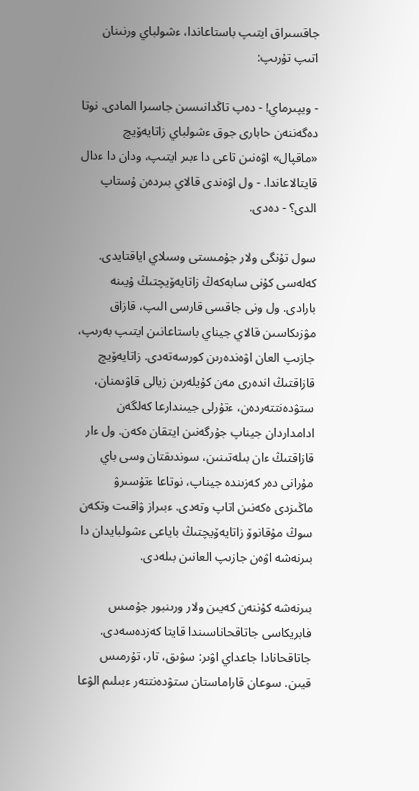جاقسىراق ايتىپ باستاعاندا، ءشولباي ورنىنان اتىپ تۇرىپ:

- ويپىرماي! - دەپ تاڭدانىسىن جاسىرا المادى. نوتا دەگەننەن حابارى جوق ءشولباي زاتايەۆيچ «ماقپال» اۋەنىن تاعى دا ءبىر ايتىپ، ودان دا ءدال قايتالاعاندا. - ول اۋەندى قالاي بىردەن ۇستاپ الدى؟ - دەدى.

سول تۇنگى ولار جۇمىستى وسىلاي اياقتايدى. كەلەسى كۇنى سابەكەڭ زاتايەۆيچتىڭ ۇيىنە بارادى. ول ونى جاقسى قارسى الىپ، قازاق مۋزىكاسىن قالاي جيناي باستاعانىن ايتىپ بەرىپ، جازىپ العان اۋەندەرىن كورسەتەدى. زاتايەۆيچ قازاقتىڭ اندەرى مەن كۇيلەرىن زيالى قاۋىمنان، ستۋدەنتتەردەن، ءتۇرلى جيىندارعا كەلگەن ادامداردان جيناپ جۇرگەنىن ايتقان ەكەن. ول ءار قازاقتىڭ ءان بىلەتىنىن، سوندىقتان وسى باي مۇرانى دەر كەزىندە جيناپ، نوتاعا ءتۇسىرۋ ماڭىزدى ەكەنىن اتاپ وتەدى. ءبىراز ۋاقىت وتكەن سوڭ مۇقانوۆ زاتايەۆيچتىڭ باياعى ءشولبايدان دا بىرنەشە اۋەن جازىپ العانىن بىلەدى.

بىرنەشە كۇننەن كەيىن ولار ورىنبور جۇمىس فابريكاسى جاتاقحاناسىندا قايتا كەزدەسەدى. جاتاقحانادا جاعداي اۋىر: سۋىق، تار، تۇرمىس قيىن. سوعان قاراماستان ستۋدەنتتەر ءبىلىم الۋعا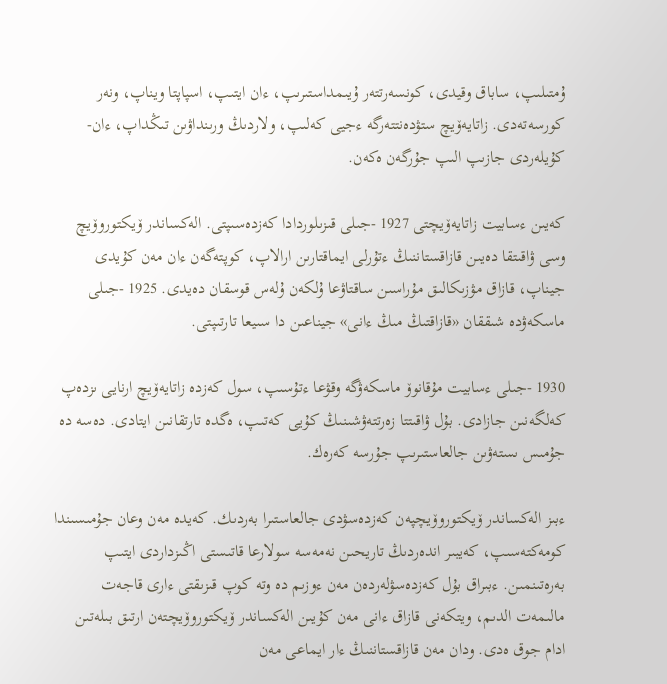ۇمتىلىپ، ساباق وقيدى، كونسەرتتەر ۇيىمداستىرىپ، ءان ايتىپ، اسپاپتا ويناپ، ونەر كورسەتەدى. زاتايەۆيچ ستۋدەنتتەرگە ءجيى كەلىپ، ولاردىڭ ورىنداۋىن تىڭداپ، ءان-كۇيلەردى جازىپ الىپ جۇرگەن ەكەن.

كەيىن ءسابيت زاتايەۆيچتى 1927 -جىلى قىزىلوردادا كەزدەسىپتى. الەكساندر ۆيكتوروۆيچ وسى ۋاقىتقا دەيىن قازاقستاننىڭ ءتۇرلى ايماقتارىن ارالاپ، كوپتەگەن ءان مەن كۇيدى جيناپ، قازاق مۋزىكالىق مۇراسىن ساقتاۋعا ۇلكەن ۇلەس قوسقان دەيدى. 1925 -جىلى ماسكەۋدە شىققان «قازاقتىڭ مىڭ ءانى» جيناعىن دا سىيعا تارتىپتى.

1930 -جىلى ءسابيت مۇقانوۆ ماسكەۋگە وقۋعا ءتۇسىپ، سول كەزدە زاتايەۆيچ ارنايى ىزدەپ كەلگەنىن جازادى. بۇل ۋاقىتتا زەرتتەۋشىنىڭ كۇيى كەتىپ، ەگدە تارتقانىن ايتادى. دەسە دە جۇمىس ىستەۋىن جالعاستىرىپ جۇرسە كەرەك.

ءبىز الەكساندر ۆيكتوروۆيچپەن كەزدەسۋدى جالعاستىرا بەردىك. كەيدە مەن وعان جۇمىسىندا كومەكتەسىپ، كەيبىر اندەردىڭ تاريحىن نەمەسە سولارعا قاتىستى اڭىزداردى ايتىپ بەرەتىنمىن. ءبىراق بۇل كەزدەسۋلەردەن مەن ءوزىم دە وتە كوپ قىزىقتى ءارى قاجەت مالىمەت الدىم، ويتكەنى قازاق ءانى مەن كۇيىن الەكساندر ۆيكتوروۆيچتەن ارتىق بىلەتىن ادام جوق ەدى. ودان مەن قازاقستاننىڭ ءار ايماعى مەن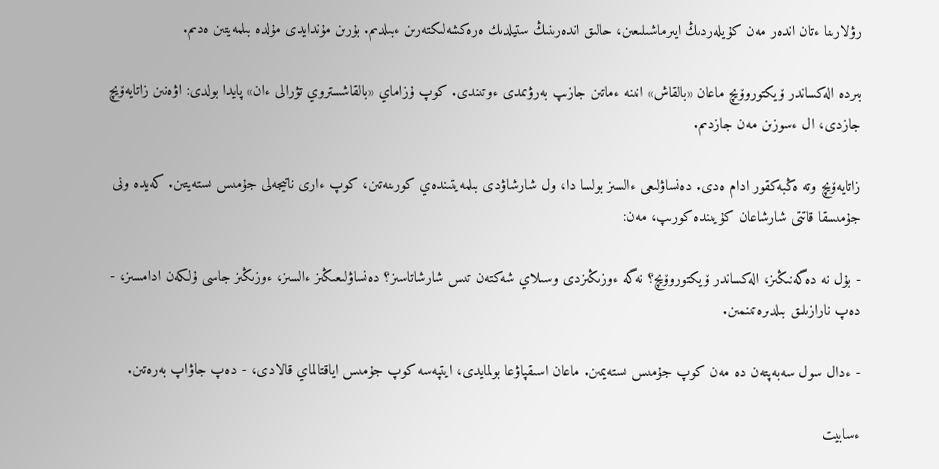رۋلارىنا ءتان اندەر مەن كۇيلەردىڭ ايىرماشىلىعىن، حالىق اندەرىنىڭ ستيلدىك ەرەكشەلىكتەرىن ءبىلدىم. بۇرىن مۇندايدى مۇلدە بىلمەيتىن ەدىم.

بىردە الەكساندر ۆيكتوروۆيچ ماعان «بالقاش» انىنە ءماتىن جازىپ بەرۋىمدى ءوتىندى. كوپ ۇزاماي «بالقاشستروي تۋرالى ءان» پايدا بولدى: اۋەنىن زاتايەۆيچ جازدى، ال ءسوزىن مەن جازدىم.

زاتايەۆيچ وتە ەڭبەكقور ادام ەدى. دەنساۋلىعى ءالسىز بولسا دا، ول شارشاۋدى بىلمەيتىندەي كورىنەتىن، كوپ ءارى ناتيجەلى جۇمىس ىستەيتىن. كەيدە ونى جۇمىسقا قاتتى شارشاعان كۇيىندە كورىپ، مەن:

- بۇل نە دەگەنىڭىز، الەكساندر ۆيكتوروۆيچ؟ نەگە ءوزىڭىزدى وسىلاي شەكتەن تىس شارشاتاسىز؟ دەنساۋلىعىڭىز ءالسىز، ءوزىڭىز جاسى ۇلكەن ادامسىز، - دەپ نارازىلىق بىلدىرەتىنمىن.

- ءدال سول سەبەپتەن دە مەن كوپ جۇمىس ىستەيمىن. ماعان اسىقپاۋعا بولمايدى، ايتپەسە كوپ جۇمىس اياقتالماي قالادى، - دەپ جاۋاپ بەرەتىن.

ءسابيت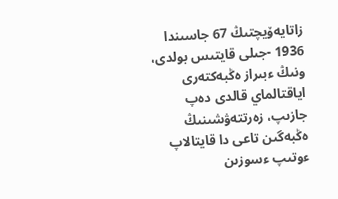زاتايەۆيچتىڭ 67 جاسىندا 1936 -جىلى قايتىس بولدى، ونىڭ ءبىراز ەڭبەكتەرى اياقتالماي قالدى دەپ جازىپ، زەرتتەۋشىنىڭ ەڭبەگىن تاعى دا قايتالاپ ءوتىپ ءسوزىن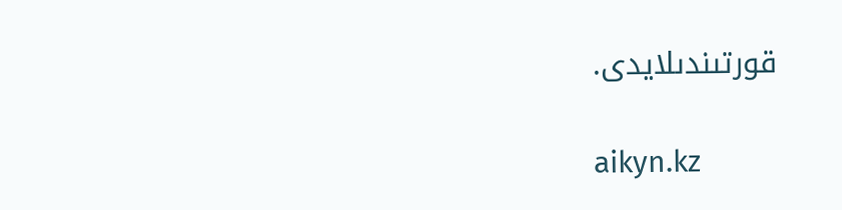قورتىندىلايدى.

aikyn.kz